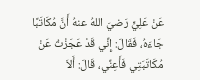عَنْ عَلِيٍّ رَضيَ اللهُ عنهُ أَنَّ مُكَاتَبًا جَاءَهُ، فَقَالَ: إِنِّي قَدْ عَجَزْتُ عَنْ مُكَاتَبَتِي فَأَعِنِّي، قَالَ: أَلاَ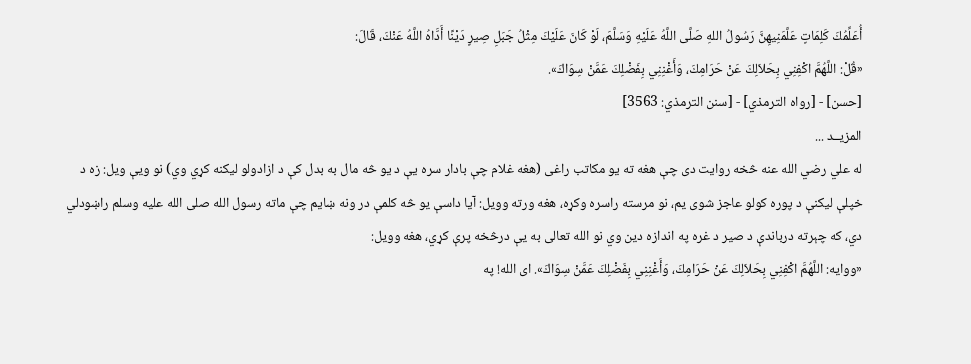أُعَلِّمُكَ كَلِمَاتٍ عَلَّمَنِيهِنَّ رَسُولُ اللهِ صَلَّى اللَّهُ عَلَيْهِ وَسَلَّمَ، لَوْ كَانَ عَلَيْكَ مِثْلُ جَبَلِ صِيرٍ دَيْنًا أَدَّاهُ اللَّهُ عَنْكَ، قَالَ:
«قُلْ: اللَّهُمَّ اكْفِنِي بِحَلاَلِكَ عَنْ حَرَامِكَ، وَأَغْنِنِي بِفَضْلِكَ عَمَّنْ سِوَاكَ».
[حسن] - [رواه الترمذي] - [سنن الترمذي: 3563]
المزيــد ...
له علي رضي الله عنه څخه روایت دی چې هغه ته یو مکاتب راغی (هغه غلام چې بادار سره یې د یو څه مال به بدل کې د ازادولو لیکنه کړي وي) نو ویې ویل: زه د خپلې لیکنې د پوره کولو عاجز شوی یم، نو مرسته راسره وکړه، هغه ورته وویل: آیا داسې یو څه کلمې در ونه ښایم چې ماته رسول الله صلی الله علیه وسلم راښودلي دي، که چېرته درباندې د صیر د غره په اندازه دین وي نو الله تعالی به یې درڅخه پرې کړي، هغه وویل:
«ووایه: اللَّهُمَّ اكْفِنِي بِحَلاَلِكَ عَنْ حَرَامِكَ، وَأَغْنِنِي بِفَضْلِكَ عَمَّنْ سِوَاكَ». ای الله! په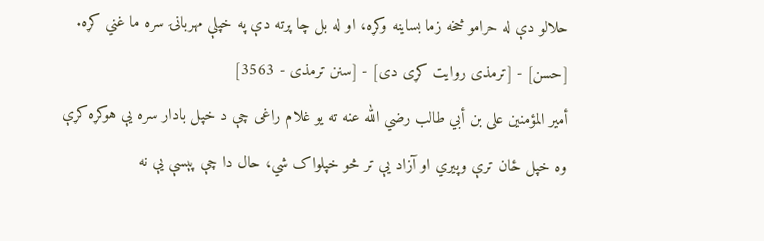حلالو دې له حرامو څخه زما بساینه وکړه، او له بل چا پرته دې په خپلې مهربانۍ سره ما غني کړه.
[حسن] - [ترمذی روایت کړی دی] - [سنن ترمذی - 3563]
أمیر المؤمنین علی بن أبي طالب رضي الله عنه ته یو غلام راغی چې د خپل بادار سره یې هوکړه کړې وه خپل ځان ترې وپیري او آزاد یې تر څو خپلواک شي، حال دا چې پېسې یې نه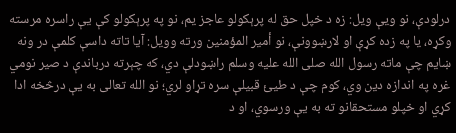درلودې، نو ویې ویل: زه د خپل حق له پرېکولو عاجز یم، نو په پرېکولو کې یې راسره مرسته وکړه، یا په زده کړې او لارښوونې، نو أمیر المؤمنین ورته وویل: آیا تاته داسې کلمې در ونه ښایم چې ماته رسول الله صلی الله علیه وسلم راښودلې دي، که چېرته درباندې د صیر نومي غره په اندازه دین وي، کوم چې د طیئ قبیلې سره تړاو لري؛ نو الله تعالی به یې درڅخه ادا کړي او خپلو مستحقانو ته به یې ورسوي، او د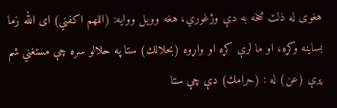هغوی له ذلت څخه به دې وژغوري، هغه وویل ووایه: (اللهم اكفني) ای الله زما بساینه وکړه، او ما لرې کړه او واړوه (بحلالك) ستا په حلالو سره چې مستغني شم پرې (عن) له : (حرامك) دې چې ستا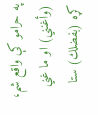په حرامو کې واقع شم، (وأغنني) او ما غني کړه (بفضلك) ستا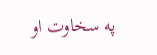په سخاوت او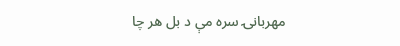مهربانۍ سره مې د بل هر چا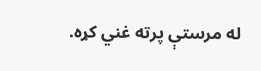له مرستې پرته غني کړه.